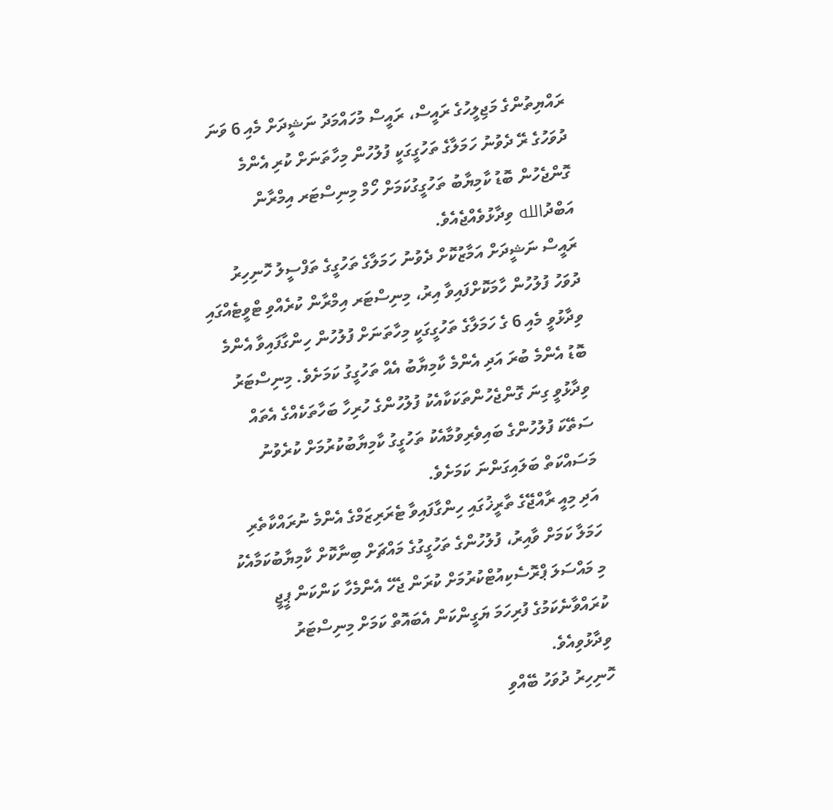ރައްޔިތުންގެ މަޖިލީހުގެ ރައީސް، ރައީސް މުހައްމަދު ނަޝީދަށް މެއި 6 ވަނަ ދުވަހުގެ ރޭ ދެވުނު ހަމަލާގެ ތަހުގީގަކީ ފުލުހުން މިހާތަނަށް ކުރި އެންމެ ގޮންޖެހުން ބޮޑު ކާމިޔާބު ތަހުގީގުކަމަށް ހޯމް މިނިސްޓަރ އިމްރާން އަބްދުالله ވިދާޅުވެއްޖެއެވެ.
ރައީސް ނަޝީދަށް އަމާޒުކޮށް ދެވުނު ހަމަލާގެ ތަހުގީގެ ތަފްސީލު ހޮނިހިރު ދުވަހު ފުލުހުން ހާމަކޮށްފައިވާ އިރު، މިނިސްޓަރ އިމްރާން ކުރެއްވި ޓްވީޓެއްގައި ވިދާޅުވީ މެއި 6 ގެ ހަމަލާގެ ތަހުގީގަކީ މިހާތަނަށް ފުލުހުން ހިންގާފައިވާ އެންމެ ބޮޑު އެންމެ ބުރަ އަދި އެންމެ ކާމިޔާބު އެއް ތަހުގީގު ކަމަށެވެ. މިނިސްޓަރު ވިދާޅުވީ ގިނަ ގޮންޖެހުންތަކަކާއެކު ފުލުހުންގެ ހުރިހާ ބަހާތަކެއްގެ އެތައް ސަތޭކަ ފުލުހުންގެ ބައިވެރިވުމާއެކު ތަހުގީގު ކާމިޔާބުކުރުމަށް ކުރެވުނު މަސައްކަތް ބަލައިގަންނަ ކަމަށެވެ.
އަދި މިއީ ރާއްޖޭގެ ތާރީޚުގައި ހިންގާފައިވާ ޓެރަރިޒަމްގެ އެންމެ ނުރައްކާތެރި ހަމަލާ ކަމަށް ވާއިރު، ފުލުހުންގެ ތަހުގީގުގެ މައްޗަށް ބިނާކޮށް ކާމިޔާބުކަމާއެކު މި މައްސަލަ ޕްރޮސެކިއުޓްކުރުމަށް ކުރަން ޖެހޭ އެންމެހާ ކަންކަން ޕީޖީ ކުރައްވާނެކަމުގެ ފުރިހަމަ ޔަގީންކަން އެބައޮތް ކަމަށް މިނިސްޓަރު ވިދާޅުވިއެވެ.
ހޮނިހިރު ދުވަހު ބޭއްވި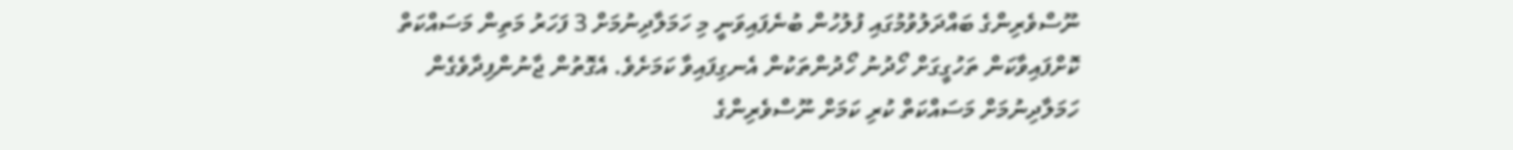ނޫސްވެރިންގެ ބައްދަލުވުމުގައި ފުލުހުން ބުނެފައިވަނީ މި ހަމަލާދިނުމަށް 3 ފަހަރު މަތިން މަސައްކަތް ކޮށްފައިވާކަން ތަހުގީގަށް ހޯދުނު ހޯދުންތަކުން އެނގިފައިވާ ކަމަށެވެ. އެގޮތުން ޖާނުންފިދާވެގެން ހަމަލާދިނުމަށް މަސައްކަތް ކުރި ކަމަށް ނޫސްވެރިންގެ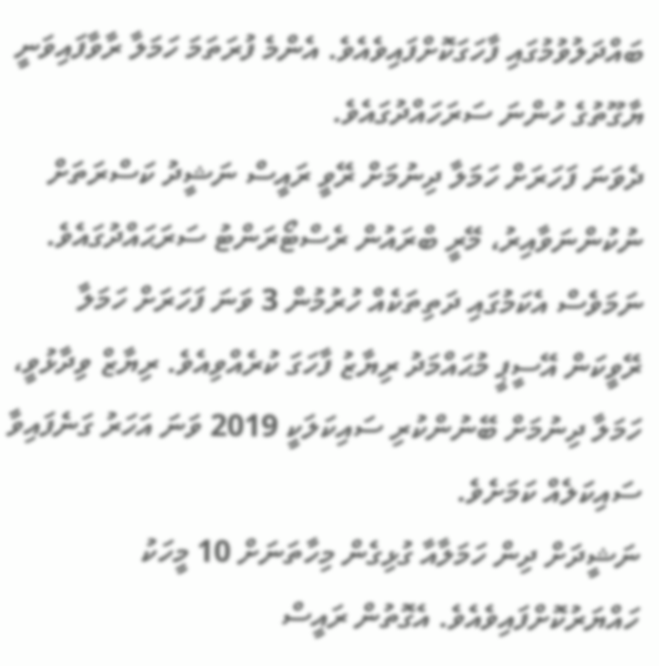ބައްދަލުވުމުގައި ފާހަގަކޮށްފައިވެއެވެ. އެންމެ ފުރަތަމަ ހަމަލާ ރާވާފައިވަނީ ޔާގޫތުގެ ހުންނަ ސަރަހައްދުގައެވެ.
ދެވަނަ ފަހަރަށް ހަމަލާ ދިނުމަށް ރޭވީ ރައީސް ނަޝީދު ކަސްރަތަށް ނުކުންނަވާއިރު، މޭރީ ބްރައުން ރެސްޓޯރަންޓު ސަރަޙައްދުގައެވެ. ނަމަވެސް އެކަމުގައި ދަތިތަކެއް ހުރުމުން 3 ވަނަ ފަހަރަށް ހަމަލާ ރޭވީކަން އޭސީޕީ މުޙައްމަދު ރިޔާޒު ފާހަގަ ކުރެއްވިއެވެ. ރިޔާޒް ވިދާޅުވީ، ހަމަލާ ދިނުމަށް ބޭނުންކުރި ސައިކަލަކީ 2019 ވަނަ އަހަރު ގަނެފައިވާ ސައިކަލެއް ކަމަށެވެ.
ނަޝީދަށް ދިން ހަމަލާއާ ގުޅިގެން މިހާތަނަށް 10 މީހަކު ހައްޔަރުކޮށްފައިވެއެވެ. އެގޮތުން ރައީސް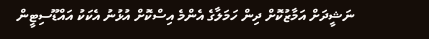ނަޝީދަށް އަމާޒުކޮށް ދިން ހަމަލާގެ އެންމެ އިސްކޮށް އުޅުނު އެކަކު އައްޑޫސިޓީން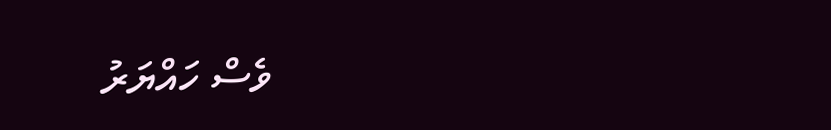ވެސް ހައްޔަރު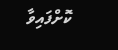ކޮށްފައިވާ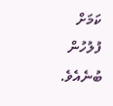ކަމަށް ފުލުހުން ބުނެއެވެ.